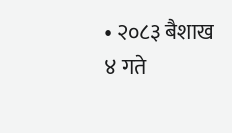• २०८३ बैशाख ४ गते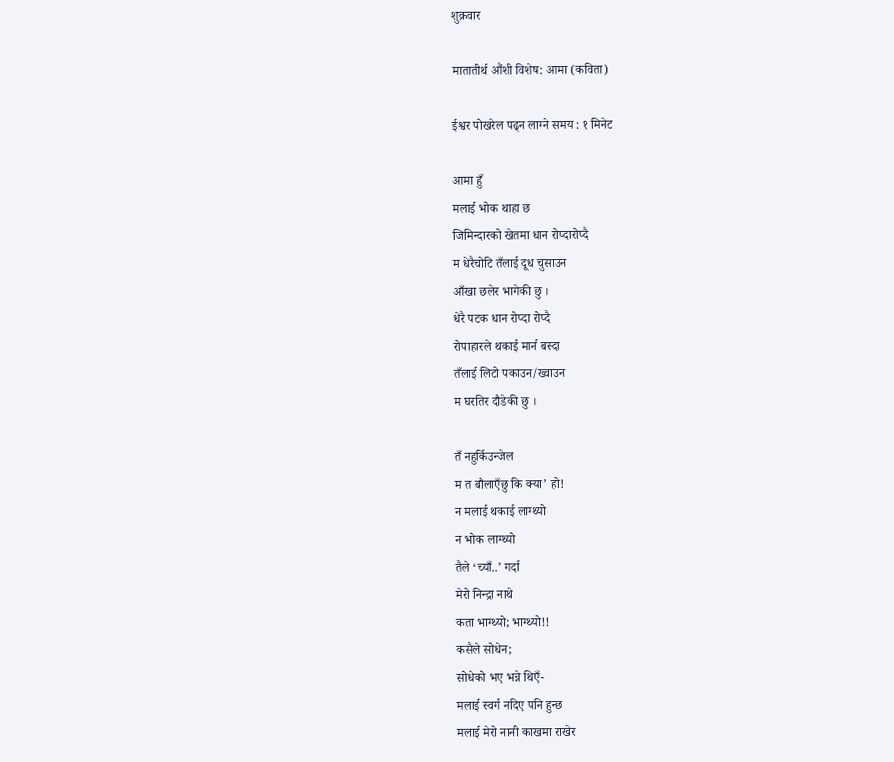शुक्रवार

मातातीर्थ औंशी विशेष: आमा (कविता)

ईश्वर पोखरेल पढ्न लाग्ने समय : १ मिनेट

आमा हुँ
मलाई भोक थाहा छ
जिमिन्दारको खेतमा धान रोप्दारोप्दै
म धेरैचोटि तँलाई दूध चुसाउन
आँखा छलेर भागेकी छु ।
धेरै पटक धान रोप्दा रोप्दै
रोपाहारले थकाई मार्न बस्दा
तँलाई लिटो पकाउन/ख्वाउन
म घरतिर दौडेकी छु ।

तँ नहुर्किउन्जेल
म त बौलाएँछु कि क्या’ हो!
न मलाई थकाई लाग्थ्यो
न भोक लाग्थ्यो
तैले ‘च्याँ..’ गर्दा
मेरो निन्द्रा नाथे
कता भाग्थ्यो; भाग्थ्यो!!
कसैले सोधेन;
सोधेको भए भन्ने थिएँ-
मलाई स्वर्ग नदिए पनि हुन्छ
मलाई मेरो नानी काखमा राखेर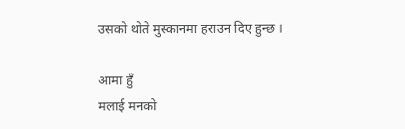उसको थोते मुस्कानमा हराउन दिए हुन्छ ।

आमा हुँ
मलाई मनको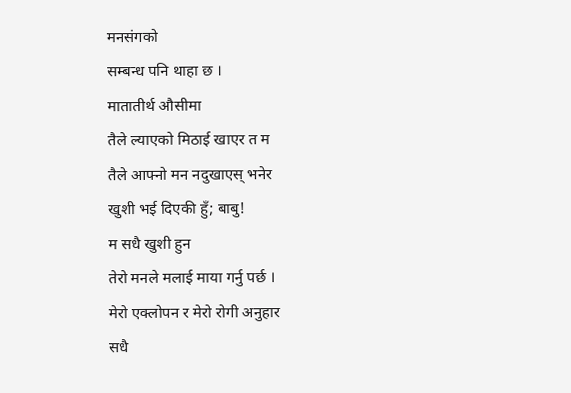मनसंगको
सम्बन्ध पनि थाहा छ ।
मातातीर्थ औसीमा
तैले ल्याएको मिठाई खाएर त म
तैले आफ्नो मन नदुखाएस् भनेर
खुशी भई दिएकी हुँ; बाबु!
म सधै खुशी हुन
तेरो मनले मलाई माया गर्नु पर्छ ।
मेरो एक्लोपन र मेरो रोगी अनुहार
सधै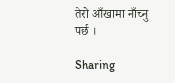तेरो आँखामा नाँच्नु पर्छ ।

Sharing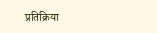प्रतिक्रिया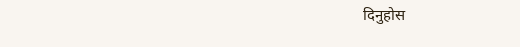दिनुहोस